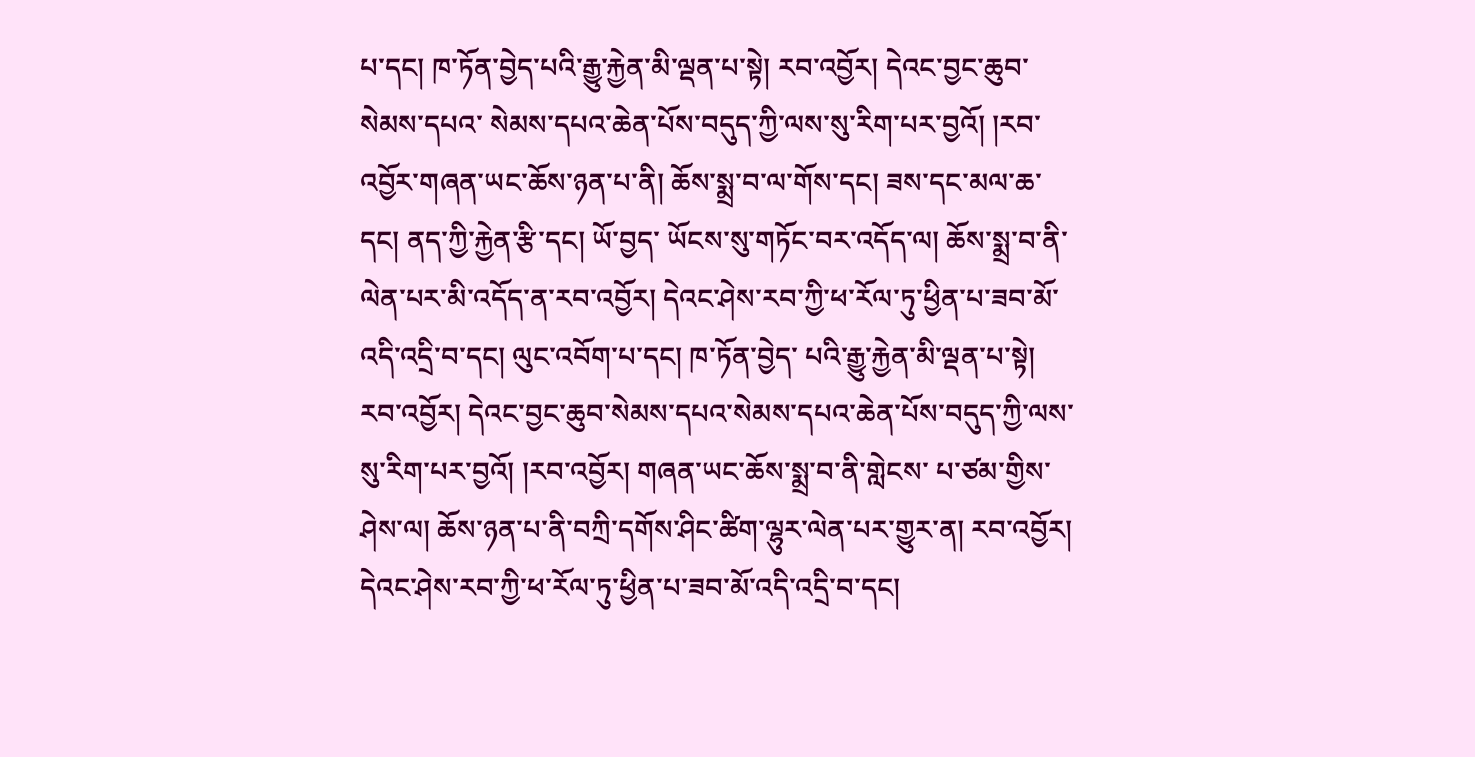པ་དང། ཁ་ཏོན་བྱེད་པའི་རྒྱུ་རྐྱེན་མི་ལྡན་པ་སྟེ། རབ་འབྱོར། དེའང་བྱང་ཆུབ་སེམས་དཔའ་ སེམས་དཔའ་ཆེན་པོས་བདུད་ཀྱི་ལས་སུ་རིག་པར་བྱའོ། །རབ་འབྱོར་གཞན་ཡང་ཆོས་ཉན་པ་ནི། ཆོས་སྨྲ་བ་ལ་གོས་དང། ཟས་དང་མལ་ཆ་དང། ནད་ཀྱི་རྐྱེན་རྩི་དང། ཡོ་བྱད་ ཡོངས་སུ་གཏོང་བར་འདོད་ལ། ཆོས་སྨྲ་བ་ནི་ལེན་པར་མི་འདོད་ན་རབ་འབྱོར། དེའང་ཤེས་རབ་ཀྱི་ཕ་རོལ་ཏུ་ཕྱིན་པ་ཟབ་མོ་འདི་འདྲི་བ་དང། ལུང་འབོག་པ་དང། ཁ་ཏོན་བྱེད་ པའི་རྒྱུ་རྐྱེན་མི་ལྡན་པ་སྟེ། རབ་འབྱོར། དེའང་བྱང་ཆུབ་སེམས་དཔའ་སེམས་དཔའ་ཆེན་པོས་བདུད་ཀྱི་ལས་སུ་རིག་པར་བྱའོ། །རབ་འབྱོར། གཞན་ཡང་ཆོས་སྨྲ་བ་ནི་གླེངས་ པ་ཙམ་གྱིས་ཤེས་ལ། ཆོས་ཉན་པ་ནི་བཀྲི་དགོས་ཤིང་ཚིག་ལྷུར་ལེན་པར་གྱུར་ན། རབ་འབྱོར། དེའང་ཤེས་རབ་ཀྱི་ཕ་རོལ་ཏུ་ཕྱིན་པ་ཟབ་མོ་འདི་འདྲི་བ་དང།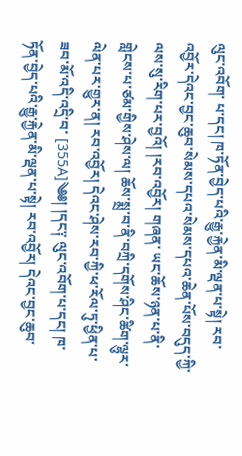ལུང་འབོག་ པ་དང། ཁ་ཏོན་བྱེད་པའི་རྒྱུ་རྐྱེན་མི་ལྡན་པ་སྟེ། རབ་འབྱོར་དེའང་བྱང་ཆུབ་སེམས་དཔའ་སེམས་དཔའ་ཆེན་པོས་བདུད་ཀྱི་ལས་སུ་རིག་པར་བྱའོ། །རབ་འབྱོར། གཞན་ ཡང་ཆོས་ཉན་པ་ནི་གླེངས་པ་ཙམ་གྱིས་ཤེས་ལ། ཆོས་སྨྲ་བ་ནི་བཀྲི་དགོས་ཤིང་ཚིག་ལྷུར་ལེན་པར་གྱུར་ན། རབ་འབྱོར། དེའང་ཤེས་རབ་ཀྱི་ཕ་རོལ་ཏུ་ཕྱིན་པ་ཟབ་མོ་འདི་འདྲི་བ་ [355A]༄༅། །དང༑ ལུང་འབོག་པ་དང། ཁ་ཏོན་བྱེད་པའི་རྒྱུ་རྐྱེན་མི་ལྡན་པ་སྟེ། རབ་འབྱོར། དེའང་བྱང་ཆུབ་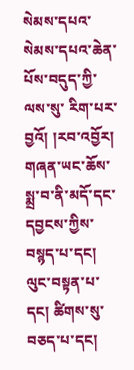སེམས་དཔའ་སེམས་དཔའ་ཆེན་པོས་བདུད་ཀྱི་ལས་སུ་ རིག་པར་བྱའོ། །རབ་འབྱོར། གཞན་ཡང་ཆོས་སྨྲ་བ་ནི་མདོ་དང་དབྱངས་ཀྱིས་བསྙད་པ་དང། ལུང་བསྟན་པ་དང། ཚིགས་སུ་བཅད་པ་དང།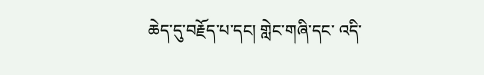ཆེད་དུ་བརྗོད་པ་དང། གླེང་གཞི་དང་ འདི་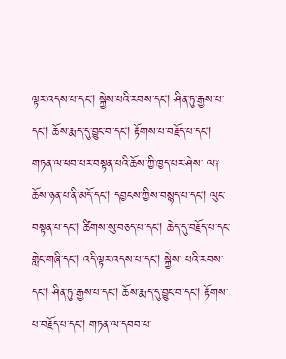ལྟར་འདས་པ་དང། སྐྱེས་པའི་རབས་དང། ཤིན་ཏུ་རྒྱས་པ་དང། ཆོས་རྨད་དུ་བྱུང་བ་དང། རྟོགས་པ་བརྗོད་པ་དང། གཏན་ལ་ཕབ་པར་བསྟན་པའི་ཆོས་ཀྱི་ཁྱད་པར་ཤེས་ ལ༑ ཆོས་ཉན་པ་ནི་མདོ་དང། དབྱངས་ཀྱིས་བསྙད་པ་དང། ལུང་བསྟན་པ་དང། ཚིགས་སུ་བཅད་པ་དང། ཆེད་དུ་བརྗོད་པ་དང་གླེང་གཞི་དང། འདི་ལྟར་འདས་པ་དང། སྐྱེས་ པའི་རབས་དང། ཤིན་ཏུ་རྒྱས་པ་དང། ཆོས་རྨད་དུ་བྱུང་བ་དང། རྟོགས་པ་བརྗོད་པ་དང། གཏན་ལ་དབབ་པ་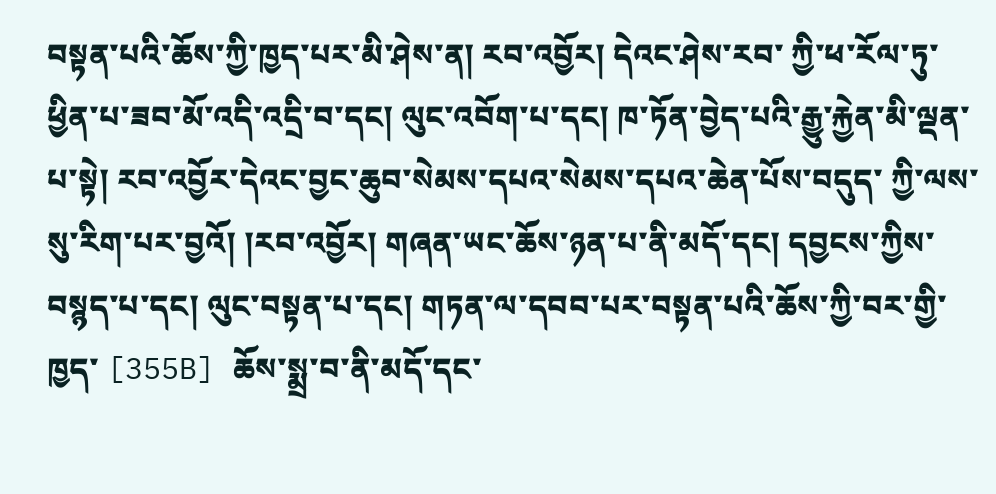བསྟན་པའི་ཆོས་ཀྱི་ཁྱད་པར་མི་ཤེས་ན། རབ་འབྱོར། དེའང་ཤེས་རབ་ ཀྱི་ཕ་རོལ་ཏུ་ཕྱིན་པ་ཟབ་མོ་འདི་འདྲི་བ་དང། ལུང་འབོག་པ་དང། ཁ་ཏོན་བྱེད་པའི་རྒྱུ་རྐྱེན་མི་ལྡན་པ་སྟེ། རབ་འབྱོར་དེའང་བྱང་ཆུབ་སེམས་དཔའ་སེམས་དཔའ་ཆེན་པོས་བདུད་ ཀྱི་ལས་སུ་རིག་པར་བྱའོ། །རབ་འབྱོར། གཞན་ཡང་ཆོས་ཉན་པ་ནི་མདོ་དང། དབྱངས་ཀྱིས་བསྙད་པ་དང། ལུང་བསྟན་པ་དང། གཏན་ལ་དབབ་པར་བསྟན་པའི་ཆོས་ཀྱི་བར་གྱི་ཁྱད་ [355B] ཆོས་སྨྲ་བ་ནི་མདོ་དང་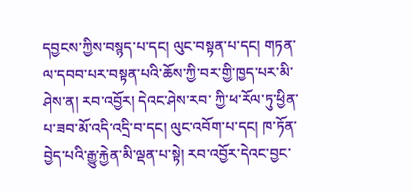དབྱངས་ཀྱིས་བསྙད་པ་དང། ལུང་བསྟན་པ་དང། གཏན་ལ་དབབ་པར་བསྟན་པའི་ཆོས་ཀྱི་བར་གྱི་ཁྱད་པར་མི་ཤེས་ན། རབ་འབྱོར། དེའང་ཤེས་རབ་ ཀྱི་ཕ་རོལ་ཏུ་ཕྱིན་པ་ཟབ་མོ་འདི་འདྲི་བ་དང། ལུང་འབོག་པ་དང། ཁ་ཏོན་བྱེད་པའི་རྒྱུ་རྐྱེན་མི་ལྡན་པ་སྟེ། རབ་འབྱོར་དེའང་བྱང་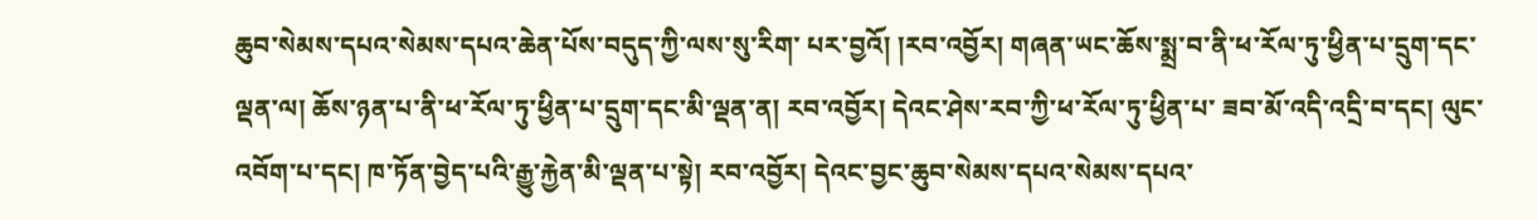ཆུབ་སེམས་དཔའ་སེམས་དཔའ་ཆེན་པོས་བདུད་ཀྱི་ལས་སུ་རིག་ པར་བྱའོ། །རབ་འབྱོར། གཞན་ཡང་ཆོས་སྨྲ་བ་ནི་ཕ་རོལ་ཏུ་ཕྱིན་པ་དྲུག་དང་ལྡན་ལ། ཆོས་ཉན་པ་ནི་ཕ་རོལ་ཏུ་ཕྱིན་པ་དྲུག་དང་མི་ལྡན་ན། རབ་འབྱོར། དེའང་ཤེས་རབ་ཀྱི་ཕ་རོལ་ཏུ་ཕྱིན་པ་ ཟབ་མོ་འདི་འདྲི་བ་དང། ལུང་འབོག་པ་དང། ཁ་ཏོན་བྱེད་པའི་རྒྱུ་རྐྱེན་མི་ལྡན་པ་སྟེ། རབ་འབྱོར། དེའང་བྱང་ཆུབ་སེམས་དཔའ་སེམས་དཔའ་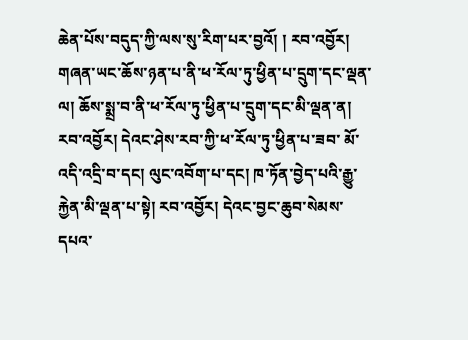ཆེན་པོས་བདུད་ཀྱི་ལས་སུ་རིག་པར་བྱའོ། ། རབ་འབྱོར། གཞན་ཡང་ཆོས་ཉན་པ་ནི་ཕ་རོལ་ཏུ་ཕྱིན་པ་དྲུག་དང་ལྡན་ལ། ཆོས་སྨྲ་བ་ནི་ཕ་རོལ་ཏུ་ཕྱིན་པ་དྲུག་དང་མི་ལྡན་ན། རབ་འབྱོར། དེའང་ཤེས་རབ་ཀྱི་ཕ་རོལ་ཏུ་ཕྱིན་པ་ཟབ་ མོ་འདི་འདྲི་བ་དང། ལུང་འབོག་པ་དང། ཁ་ཏོན་བྱེད་པའི་རྒྱུ་རྐྱེན་མི་ལྡན་པ་སྟེ། རབ་འབྱོར། དེའང་བྱང་ཆུབ་སེམས་དཔའ་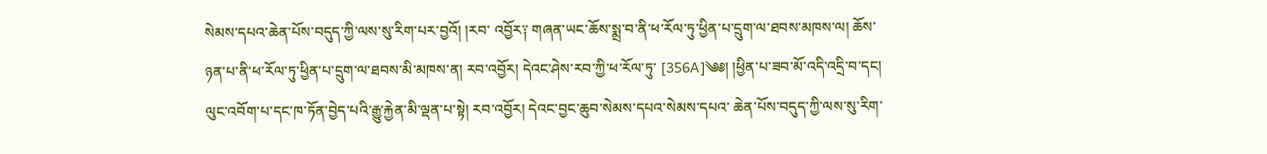སེམས་དཔའ་ཆེན་པོས་བདུད་ཀྱི་ལས་སུ་རིག་པར་བྱའོ། །རབ་ འབྱོར༑ གཞན་ཡང་ཆོས་སྨྲ་བ་ནི་ཕ་རོལ་ཏུ་ཕྱིན་པ་དྲུག་ལ་ཐབས་མཁས་ལ། ཆོས་ཉན་པ་ནི་ཕ་རོལ་ཏུ་ཕྱིན་པ་དྲུག་ལ་ཐབས་མི་མཁས་ན། རབ་འབྱོར། དེའང་ཤེས་རབ་ཀྱི་ཕ་རོལ་ཏུ་ [356A]༄༅། །ཕྱིན་པ་ཟབ་མོ་འདི་འདྲི་བ་དང། ལུང་འབོག་པ་དང་ཁ་ཏོན་བྱེད་པའི་རྒྱུ་རྐྱེན་མི་ལྡན་པ་སྟེ། རབ་འབྱོར། དེའང་བྱང་ཆུབ་སེམས་དཔའ་སེམས་དཔའ་ ཆེན་པོས་བདུད་ཀྱི་ལས་སུ་རིག་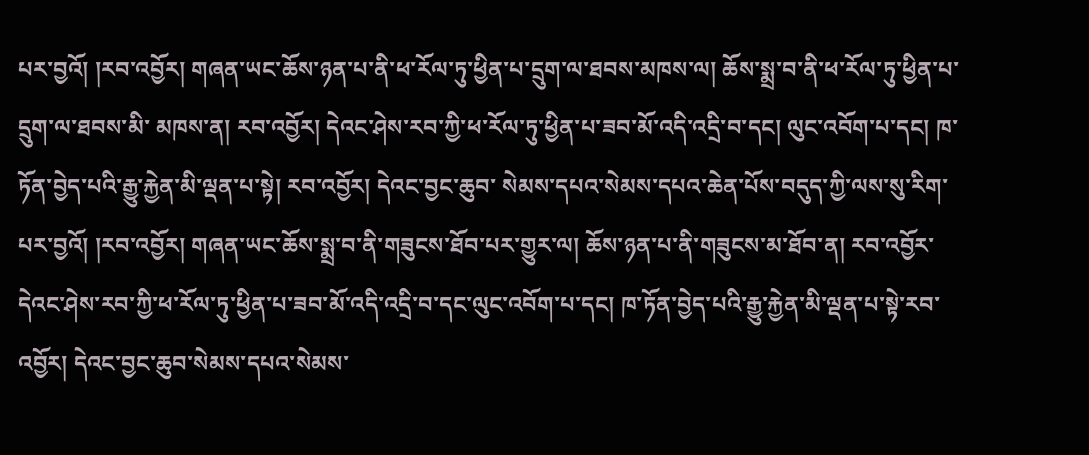པར་བྱའོ། །རབ་འབྱོར། གཞན་ཡང་ཆོས་ཉན་པ་ནི་ཕ་རོལ་ཏུ་ཕྱིན་པ་དྲུག་ལ་ཐབས་མཁས་ལ། ཆོས་སྨྲ་བ་ནི་ཕ་རོལ་ཏུ་ཕྱིན་པ་དྲུག་ལ་ཐབས་མི་ མཁས་ན། རབ་འབྱོར། དེའང་ཤེས་རབ་ཀྱི་ཕ་རོལ་ཏུ་ཕྱིན་པ་ཟབ་མོ་འདི་འདྲི་བ་དང། ལུང་འབོག་པ་དང། ཁ་ཏོན་བྱེད་པའི་རྒྱུ་རྐྱེན་མི་ལྡན་པ་སྟེ། རབ་འབྱོར། དེའང་བྱང་ཆུབ་ སེམས་དཔའ་སེམས་དཔའ་ཆེན་པོས་བདུད་ཀྱི་ལས་སུ་རིག་པར་བྱའོ། །རབ་འབྱོར། གཞན་ཡང་ཆོས་སྨྲ་བ་ནི་གཟུངས་ཐོབ་པར་གྱུར་ལ། ཆོས་ཉན་པ་ནི་གཟུངས་མ་ཐོབ་ན། རབ་འབྱོར་ དེའང་ཤེས་རབ་ཀྱི་ཕ་རོལ་ཏུ་ཕྱིན་པ་ཟབ་མོ་འདི་འདྲི་བ་དང་ལུང་འབོག་པ་དང། ཁ་ཏོན་བྱེད་པའི་རྒྱུ་རྐྱེན་མི་ལྡན་པ་སྟེ་རབ་འབྱོར། དེའང་བྱང་ཆུབ་སེམས་དཔའ་སེམས་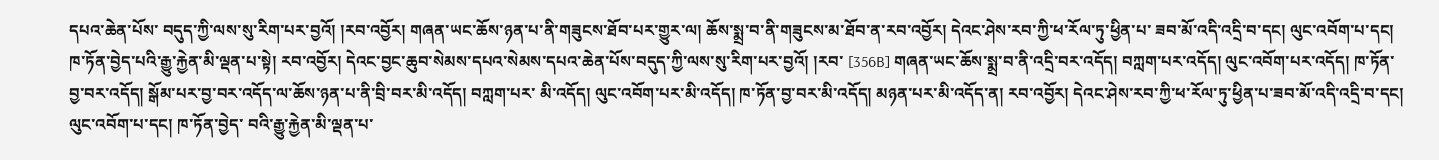དཔའ་ཆེན་པོས་ བདུད་ཀྱི་ལས་སུ་རིག་པར་བྱའོ། །རབ་འབྱོར། གཞན་ཡང་ཆོས་ཉན་པ་ནི་གཟུངས་ཐོབ་པར་གྱུར་ལ། ཆོས་སྨྲ་བ་ནི་གཟུངས་མ་ཐོབ་ན་རབ་འབྱོར། དེའང་ཤེས་རབ་ཀྱི་ཕ་རོལ་ཏུ་ཕྱིན་པ་ ཟབ་མོ་འདི་འདྲི་བ་དང། ལུང་འབོག་པ་དང། ཁ་ཏོན་བྱེད་པའི་རྒྱུ་རྐྱེན་མི་ལྡན་པ་སྟེ། རབ་འབྱོར། དེའང་བྱང་ཆུབ་སེམས་དཔའ་སེམས་དཔའ་ཆེན་པོས་བདུད་ཀྱི་ལས་སུ་རིག་པར་བྱའོ། །རབ་ [356B] གཞན་ཡང་ཆོས་སྨྲ་བ་ནི་འདྲི་བར་འདོད། བཀླག་པར་འདོད། ལུང་འབོག་པར་འདོད། ཁ་ཏོན་བྱ་བར་འདོད། སྒོམ་པར་བྱ་བར་འདོད་ལ་ཆོས་ཉན་པ་ནི་བྲི་བར་མི་འདོད། བཀླག་པར་ མི་འདོད། ལུང་འབོག་པར་མི་འདོད། ཁ་ཏོན་བྱ་བར་མི་འདོད། མཉན་པར་མི་འདོད་ན། རབ་འབྱོར། དེའང་ཤེས་རབ་ཀྱི་ཕ་རོལ་ཏུ་ཕྱིན་པ་ཟབ་མོ་འདི་འདྲི་བ་དང། ལུང་འབོག་པ་དང། ཁ་ཏོན་བྱེད་ བའི་རྒྱུ་རྐྱེན་མི་ལྡན་པ་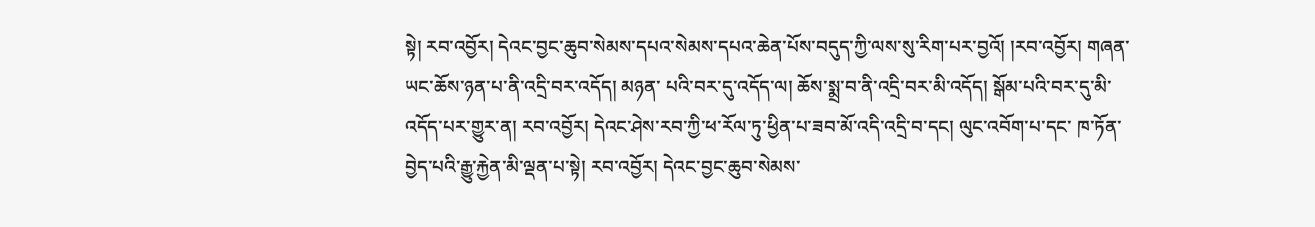སྟེ། རབ་འབྱོར། དེའང་བྱང་ཆུབ་སེམས་དཔའ་སེམས་དཔའ་ཆེན་པོས་བདུད་ཀྱི་ལས་སུ་རིག་པར་བྱའོ། །རབ་འབྱོར། གཞན་ཡང་ཆོས་ཉན་པ་ནི་འདྲི་བར་འདོད། མཉན་ པའི་བར་དུ་འདོད་ལ། ཆོས་སྨྲ་བ་ནི་འདྲི་བར་མི་འདོད། སྒོམ་པའི་བར་དུ་མི་འདོད་པར་གྱུར་ན། རབ་འབྱོར། དེའང་ཤེས་རབ་ཀྱི་ཕ་རོལ་ཏུ་ཕྱིན་པ་ཟབ་མོ་འདི་འདྲི་བ་དང། ལུང་འབོག་པ་དང་ ཁ་ཏོན་བྱེད་པའི་རྒྱུ་རྐྱེན་མི་ལྡན་པ་སྟེ། རབ་འབྱོར། དེའང་བྱང་ཆུབ་སེམས་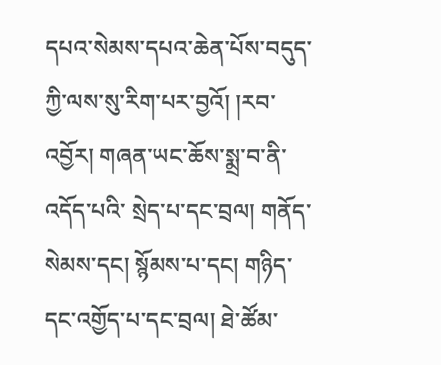དཔའ་སེམས་དཔའ་ཆེན་པོས་བདུད་ཀྱི་ལས་སུ་རིག་པར་བྱའོ། །རབ་འབྱོར། གཞན་ཡང་ཆོས་སྨྲ་བ་ནི་འདོད་པའི་ སྲེད་པ་དང་བྲལ། གནོད་སེམས་དང། སྙོམས་པ་དང། གཉིད་དང་འགྱོད་པ་དང་བྲལ། ཐེ་ཚོམ་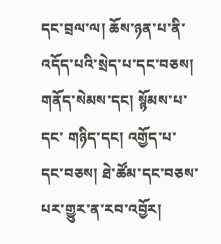དང་བྲལ་ལ། ཆོས་ཉན་པ་ནི་འདོད་པའི་སྲེད་པ་དང་བཅས། གནོད་སེམས་དང། སྙོམས་པ་དང་ གཉིད་དང། འགྱོད་པ་དང་བཅས། ཐེ་ཚོམ་དང་བཅས་པར་གྱུར་ན་རབ་འབྱོར།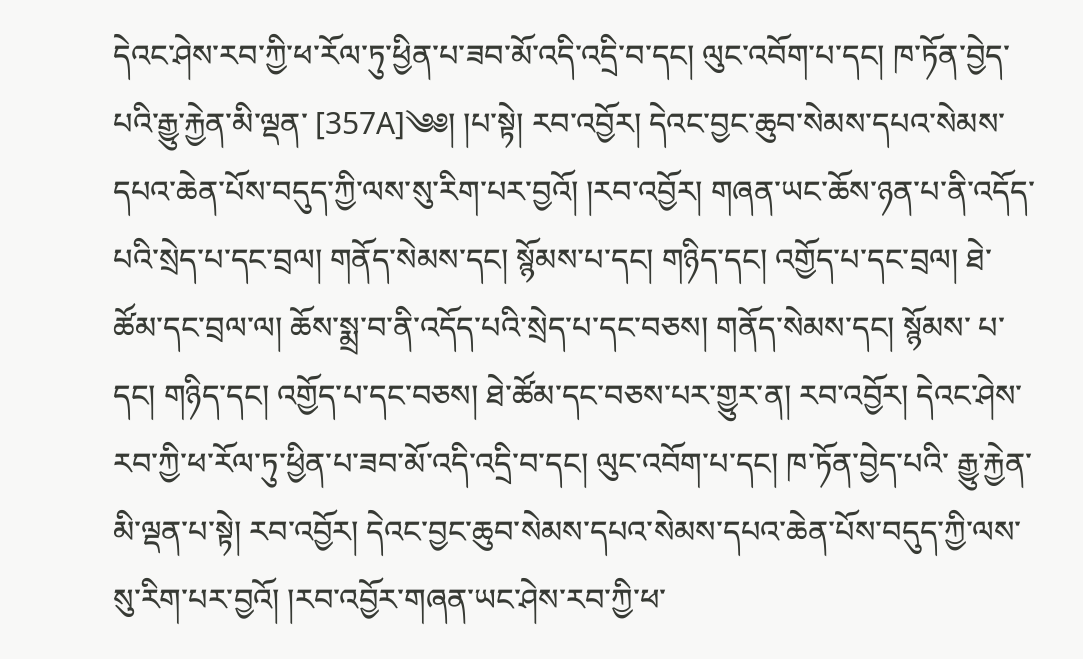དེའང་ཤེས་རབ་ཀྱི་ཕ་རོལ་ཏུ་ཕྱིན་པ་ཟབ་མོ་འདི་འདྲི་བ་དང། ལུང་འབོག་པ་དང། ཁ་ཏོན་བྱེད་པའི་རྒྱུ་རྐྱེན་མི་ལྡན་ [357A]༄༅། །པ་སྟེ། རབ་འབྱོར། དེའང་བྱང་ཆུབ་སེམས་དཔའ་སེམས་དཔའ་ཆེན་པོས་བདུད་ཀྱི་ལས་སུ་རིག་པར་བྱའོ། །རབ་འབྱོར། གཞན་ཡང་ཆོས་ཉན་པ་ནི་འདོད་ པའི་སྲེད་པ་དང་བྲལ། གནོད་སེམས་དང། སྙོམས་པ་དང། གཉིད་དང། འགྱོད་པ་དང་བྲལ། ཐེ་ཚོམ་དང་བྲལ་ལ། ཆོས་སྨྲ་བ་ནི་འདོད་པའི་སྲེད་པ་དང་བཅས། གནོད་སེམས་དང། སྙོམས་ པ་དང། གཉིད་དང། འགྱོད་པ་དང་བཅས། ཐེ་ཚོམ་དང་བཅས་པར་གྱུར་ན། རབ་འབྱོར། དེའང་ཤེས་རབ་ཀྱི་ཕ་རོལ་ཏུ་ཕྱིན་པ་ཟབ་མོ་འདི་འདྲི་བ་དང། ལུང་འབོག་པ་དང། ཁ་ཏོན་བྱེད་པའི་ རྒྱུ་རྐྱེན་མི་ལྡན་པ་སྟེ། རབ་འབྱོར། དེའང་བྱང་ཆུབ་སེམས་དཔའ་སེམས་དཔའ་ཆེན་པོས་བདུད་ཀྱི་ལས་སུ་རིག་པར་བྱའོ། །རབ་འབྱོར་གཞན་ཡང་ཤེས་རབ་ཀྱི་ཕ་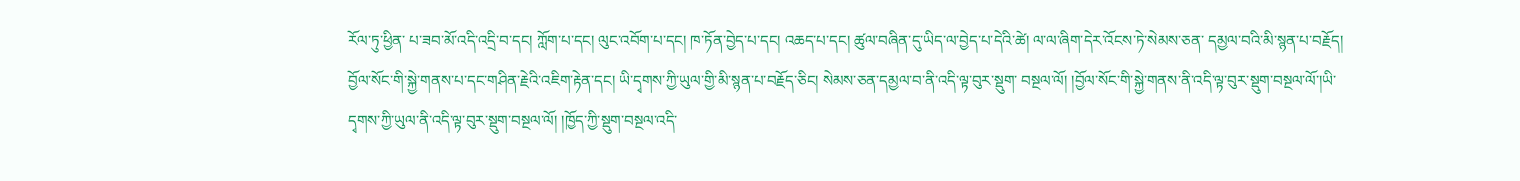རོལ་ཏུ་ཕྱིན་ པ་ཟབ་མོ་འདི་འདྲི་བ་དང། ཀློག་པ་དང། ལུང་འབོག་པ་དང། ཁ་ཏོན་བྱེད་པ་དང། འཆད་པ་དང། ཚུལ་བཞིན་དུ་ཡིད་ལ་བྱེད་པ་དེའི་ཚེ། ལ་ལ་ཞིག་དེར་འོངས་ཏེ་སེམས་ཅན་ དམྱལ་བའི་མི་སྙན་པ་བརྗོད། བྱོལ་སོང་གི་སྐྱེ་གནས་པ་དང་གཤིན་རྗེའི་འཇིག་རྟེན་དང། ཡི་དྭགས་ཀྱི་ཡུལ་གྱི་མི་སྙན་པ་བརྗོད་ཅིང། སེམས་ཅན་དམྱལ་བ་ནི་འདི་ལྟ་བུར་སྡུག་ བསྔལ་ལོ། །བྱོལ་སོང་གི་སྐྱེ་གནས་ནི་འདི་ལྟ་བུར་སྡུག་བསྔལ་ལོ་།ཡི་དྭགས་ཀྱི་ཡུལ་ནི་འདི་ལྟ་བུར་སྡུག་བསྔལ་ལོ། །ཁྱོད་ཀྱི་སྡུག་བསྔལ་འདི་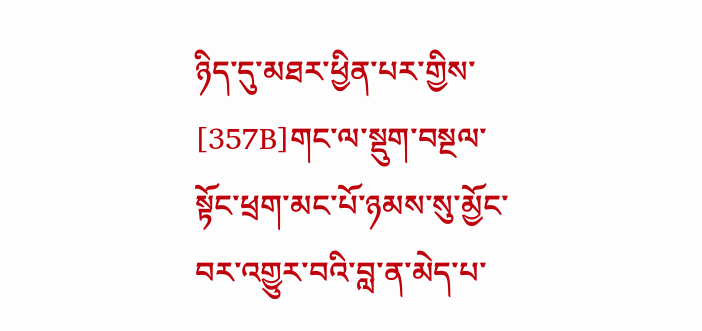ཉིད་དུ་མཐར་ཕྱིན་པར་གྱིས་ [357B]གང་ལ་སྡུག་བསྔལ་སྟོང་ཕྲག་མང་པོ་ཉམས་སུ་མྱོང་བར་འགྱུར་བའི་བླ་ན་མེད་པ་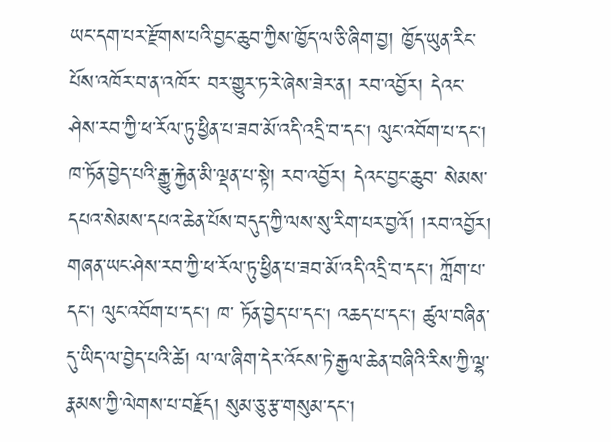ཡང་དག་པར་རྫོགས་པའི་བྱང་ཆུབ་ཀྱིས་ཁྱོད་ལ་ཅི་ཞིག་བྱ། ཁྱོད་ཡུན་རིང་པོས་འཁོར་བ་ན་འཁོར་ བར་གྱུར་ཏ་རེ་ཞེས་ཟེར་ན། རབ་འབྱོར། དེའང་ཤེས་རབ་ཀྱི་ཕ་རོལ་ཏུ་ཕྱིན་པ་ཟབ་མོ་འདི་འདྲི་བ་དང། ལུང་འབོག་པ་དང། ཁ་ཏོན་བྱེད་པའི་རྒྱུ་རྐྱེན་མི་ལྡན་པ་སྟེ། རབ་འབྱོར། དེའང་བྱང་ཆུབ་ སེམས་དཔའ་སེམས་དཔའ་ཆེན་པོས་བདུད་ཀྱི་ལས་སུ་རིག་པར་བྱའོ། །རབ་འབྱོར། གཞན་ཡང་ཤེས་རབ་ཀྱི་ཕ་རོལ་ཏུ་ཕྱིན་པ་ཟབ་མོ་འདི་འདྲི་བ་དང། ཀློག་པ་དང། ལུང་འབོག་པ་དང། ཁ་ ཏོན་བྱེད་པ་དང། འཆད་པ་དང། ཚུལ་བཞིན་དུ་ཡིད་ལ་བྱེད་པའི་ཚེ། ལ་ལ་ཞིག་དེར་འོངས་ཏེ་རྒྱལ་ཆེན་བཞིའི་རིས་ཀྱི་ལྷ་རྣམས་ཀྱི་ལེགས་པ་བརྗོད། སུམ་ཅུ་རྩ་གསུམ་དང།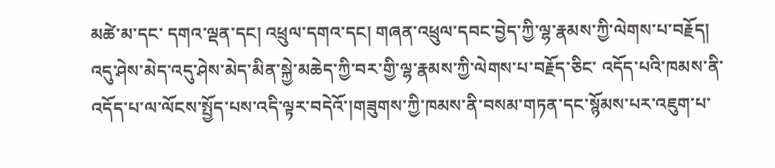མཚེ་མ་དང་ དགའ་ལྡན་དང། འཕྲུལ་དགའ་དང། གཞན་འཕྲུལ་དབང་བྱེད་ཀྱི་ལྷ་རྣམས་ཀྱི་ལེགས་པ་བརྗོད། འདུ་ཤེས་མེད་འདུ་ཤེས་མེད་མིན་སྐྱེ་མཆེད་ཀྱི་བར་གྱི་ལྷ་རྣམས་ཀྱི་ལེགས་པ་བརྗོད་ཅིང་ འདོད་པའི་ཁམས་ནི་འདོད་པ་ལ་ལོངས་སྤྱོད་པས་འདི་ལྟར་བདེའོ་།གཟུགས་ཀྱི་ཁམས་ནི་བསམ་གཏན་དང་སྙོམས་པར་འཇུག་པ་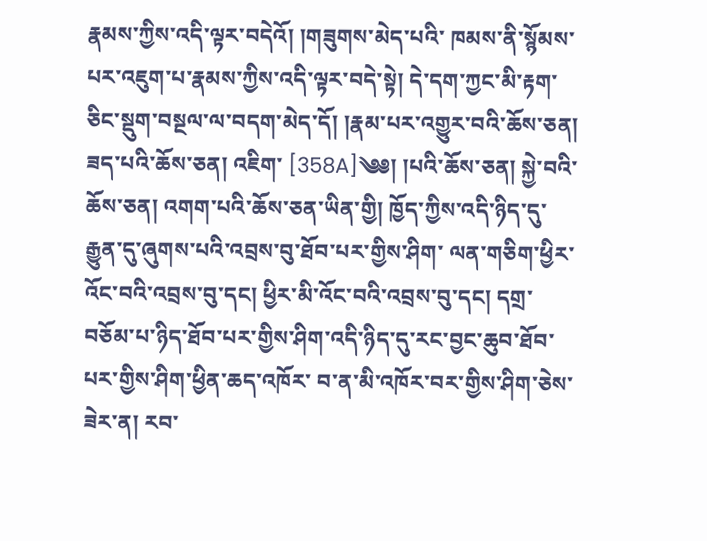རྣམས་ཀྱིས་འདི་ལྟར་བདེའོ། །གཟུགས་མེད་པའི་ ཁམས་ནི་སྙོམས་པར་འཇུག་པ་རྣམས་ཀྱིས་འདི་ལྟར་བདེ་སྟེ། དེ་དག་ཀྱང་མི་རྟག་ཅིང་སྡུག་བསྔལ་ལ་བདག་མེད་དོ། །རྣམ་པར་འགྱུར་བའི་ཆོས་ཅན། ཟད་པའི་ཆོས་ཅན། འཇིག་ [358A]༄༅། །པའི་ཆོས་ཅན། སྐྱེ་བའི་ཆོས་ཅན། འགག་པའི་ཆོས་ཅན་ཡིན་གྱི། ཁྱོད་ཀྱིས་འདི་ཉིད་དུ་རྒྱུན་དུ་ཞུགས་པའི་འབྲས་བུ་ཐོབ་པར་གྱིས་ཤིག་ ལན་གཅིག་ཕྱིར་འོང་བའི་འབྲས་བུ་དང། ཕྱིར་མི་འོང་བའི་འབྲས་བུ་དང། དགྲ་བཅོམ་པ་ཉིད་ཐོབ་པར་གྱིས་ཤིག་འདི་ཉིད་དུ་རང་བྱང་ཆུབ་ཐོབ་པར་གྱིས་ཤིག་ཕྱིན་ཆད་འཁོར་ བ་ན་མི་འཁོར་བར་གྱིས་ཤིག་ཅེས་ཟེར་ན། རབ་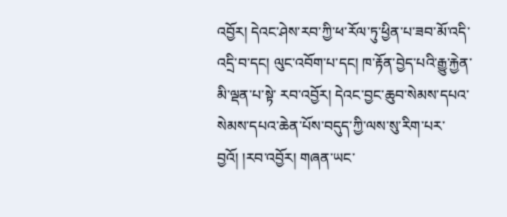འབྱོར། དེའང་ཤེས་རབ་ཀྱི་ཕ་རོལ་ཏུ་ཕྱིན་པ་ཟབ་མོ་འདི་འདྲི་བ་དང། ལུང་འབོག་པ་དང། ཁ་རྟོན་བྱེད་པའི་རྒྱུ་རྐྱེན་མི་ལྡན་པ་སྟེ་ རབ་འབྱོར། དེའང་བྱང་ཆུབ་སེམས་དཔའ་སེམས་དཔའ་ཆེན་པོས་བདུད་ཀྱི་ལས་སུ་རིག་པར་བྱའོ། །རབ་འབྱོར། གཞན་ཡང་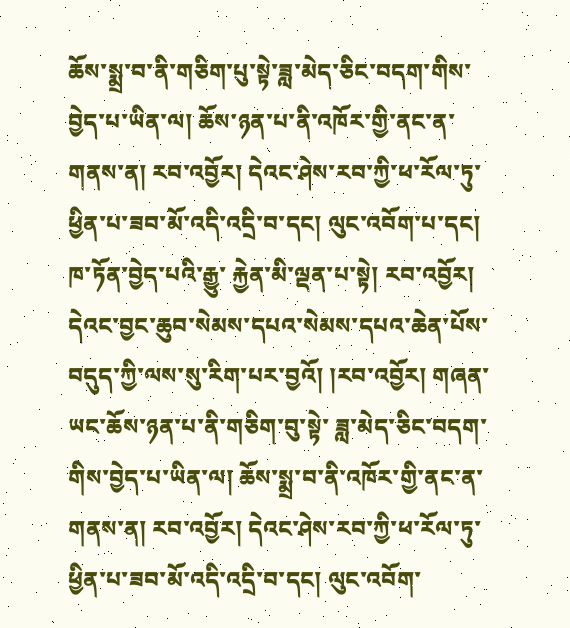ཆོས་སྨྲ་བ་ནི་གཅིག་པུ་སྟེ་ཟླ་མེད་ཅིང་བདག་གིས་ བྱེད་པ་ཡིན་ལ། ཆོས་ཉན་པ་ནི་འཁོར་གྱི་ནང་ན་གནས་ན། རབ་འབྱོར། དེའང་ཤེས་རབ་ཀྱི་ཕ་རོལ་ཏུ་ཕྱིན་པ་ཟབ་མོ་འདི་འདྲི་བ་དང། ལུང་འབོག་པ་དང། ཁ་ཏོན་བྱེད་པའི་རྒྱུ་ རྐྱེན་མི་ལྡན་པ་སྟེ། རབ་འབྱོར། དེའང་བྱང་ཆུབ་སེམས་དཔའ་སེམས་དཔའ་ཆེན་པོས་བདུད་ཀྱི་ལས་སུ་རིག་པར་བྱའོ། །རབ་འབྱོར། གཞན་ཡང་ཆོས་ཉན་པ་ནི་གཅིག་བུ་སྟེ་ ཟླ་མེད་ཅིང་བདག་གིས་བྱེད་པ་ཡིན་ལ། ཆོས་སྨྲ་བ་ནི་འཁོར་གྱི་ནང་ན་གནས་ན། རབ་འབྱོར། དེའང་ཤེས་རབ་ཀྱི་ཕ་རོལ་ཏུ་ཕྱིན་པ་ཟབ་མོ་འདི་འདྲི་བ་དང། ལུང་འབོག་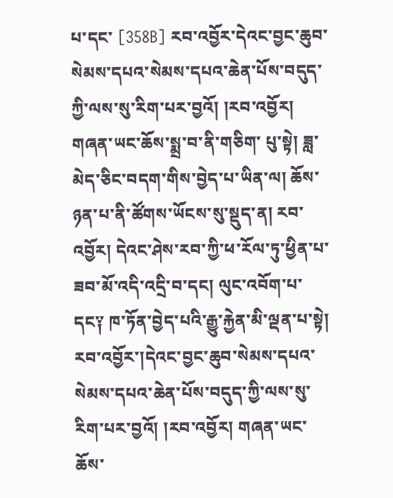པ་དང་ [358B] རབ་འབྱོར་དེའང་བྱང་ཆུབ་སེམས་དཔའ་སེམས་དཔའ་ཆེན་པོས་བདུད་ཀྱི་ལས་སུ་རིག་པར་བྱའོ། །རབ་འབྱོར། གཞན་ཡང་ཆོས་སྨྲ་བ་ནི་གཅིག་ པུ་སྟེ། ཟླ་མེད་ཅིང་བདག་གིས་བྱེད་པ་ཡིན་ལ། ཆོས་ཉན་པ་ནི་ཚོགས་ཡོངས་སུ་སྡུད་ན། རབ་འབྱོར། དེའང་ཤེས་རབ་ཀྱི་ཕ་རོལ་ཏུ་ཕྱིན་པ་ཟབ་མོ་འདི་འདྲི་བ་དང། ལུང་འབོག་པ་ དང༑ ཁ་ཏོན་བྱེད་པའི་རྒྱུ་རྐྱེན་མི་ལྡན་པ་སྟེ། རབ་འབྱོར་།དེའང་བྱང་ཆུབ་སེམས་དཔའ་སེམས་དཔའ་ཆེན་པོས་བདུད་ཀྱི་ལས་སུ་རིག་པར་བྱའོ། །རབ་འབྱོར། གཞན་ཡང་ཆོས་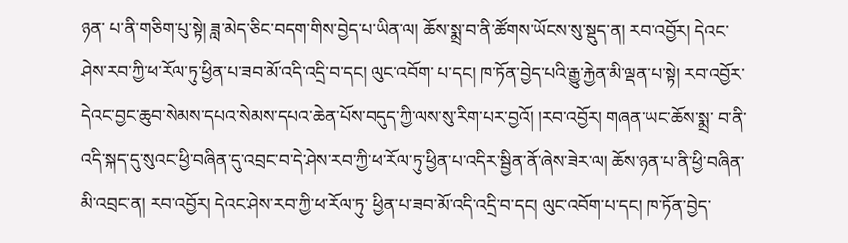ཉན་ པ་ནི་གཅིག་པུ་སྟེ། ཟླ་མེད་ཅིང་བདག་གིས་བྱེད་པ་ཡིན་ལ། ཆོས་སྨྲ་བ་ནི་ཚོགས་ཡོངས་སུ་སྡུད་ན། རབ་འབྱོར། དེའང་ཤེས་རབ་ཀྱི་ཕ་རོལ་ཏུ་ཕྱིན་པ་ཟབ་མོ་འདི་འདྲི་བ་དང། ལུང་འབོག་ པ་དང། ཁ་ཏོན་བྱེད་པའི་རྒྱུ་རྐྱེན་མི་ལྡན་པ་སྟེ། རབ་འབྱོར་དེའང་བྱང་ཆུབ་སེམས་དཔའ་སེམས་དཔའ་ཆེན་པོས་བདུད་ཀྱི་ལས་སུ་རིག་པར་བྱའོ། །རབ་འབྱོར། གཞན་ཡང་ཆོས་སྨྲ་ བ་ནི་འདི་སྐད་དུ་སུའང་ཕྱི་བཞིན་དུ་འབྲང་བ་དེ་ཤེས་རབ་ཀྱི་ཕ་རོལ་ཏུ་ཕྱིན་པ་འདིར་སྦྱིན་ནོ་ཞེས་ཟེར་ལ། ཆོས་ཉན་པ་ནི་ཕྱི་བཞིན་མི་འབྲང་ན། རབ་འབྱོར། དེའང་ཤེས་རབ་ཀྱི་ཕ་རོལ་ཏུ་ ཕྱིན་པ་ཟབ་མོ་འདི་འདྲི་བ་དང། ལུང་འབོག་པ་དང། ཁ་ཏོན་བྱེད་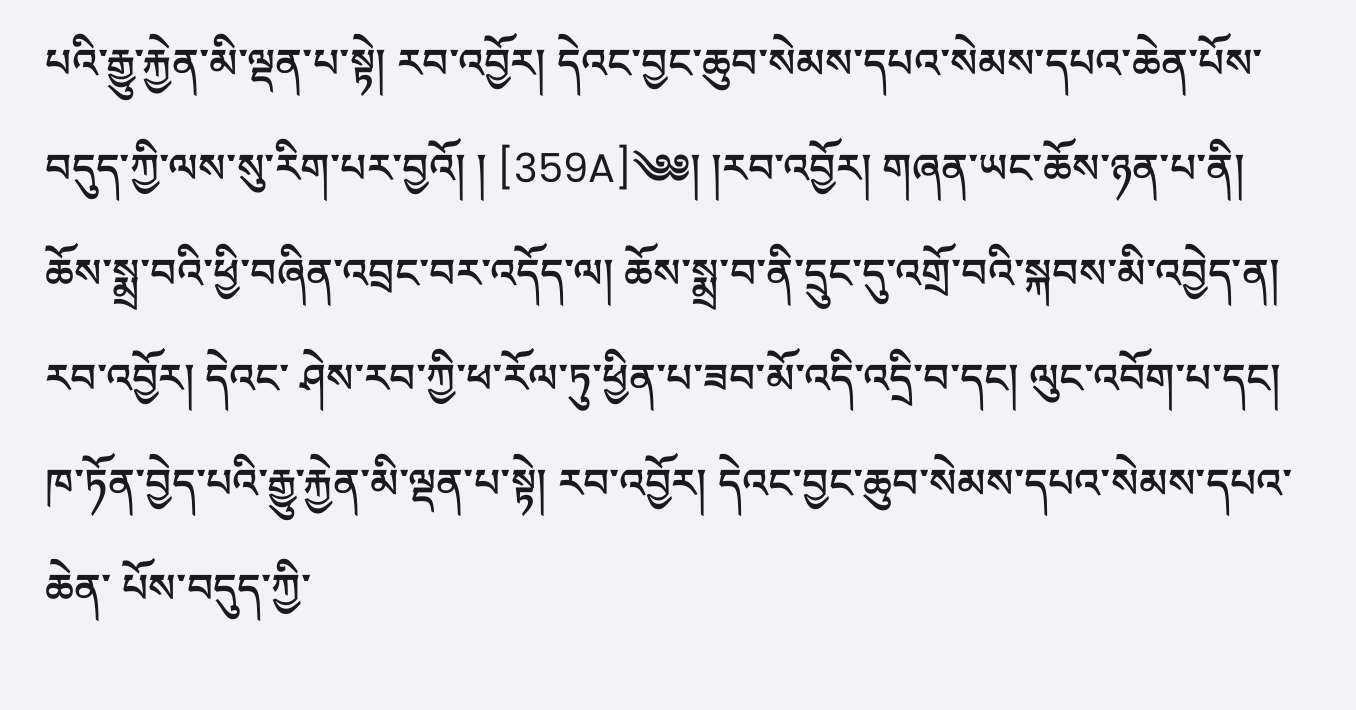པའི་རྒྱུ་རྐྱེན་མི་ལྡན་པ་སྟེ། རབ་འབྱོར། དེའང་བྱང་ཆུབ་སེམས་དཔའ་སེམས་དཔའ་ཆེན་པོས་བདུད་ཀྱི་ལས་སུ་རིག་པར་བྱའོ། ། [359A]༄༅། །རབ་འབྱོར། གཞན་ཡང་ཆོས་ཉན་པ་ནི། ཆོས་སྨྲ་བའི་ཕྱི་བཞིན་འབྲང་བར་འདོད་ལ། ཆོས་སྨྲ་བ་ནི་དྲུང་དུ་འགྲོ་བའི་སྐབས་མི་འབྱེད་ན། རབ་འབྱོར། དེའང་ ཤེས་རབ་ཀྱི་ཕ་རོལ་ཏུ་ཕྱིན་པ་ཟབ་མོ་འདི་འདྲི་བ་དང། ལུང་འབོག་པ་དང། ཁ་ཏོན་བྱེད་པའི་རྒྱུ་རྐྱེན་མི་ལྡན་པ་སྟེ། རབ་འབྱོར། དེའང་བྱང་ཆུབ་སེམས་དཔའ་སེམས་དཔའ་ཆེན་ པོས་བདུད་ཀྱི་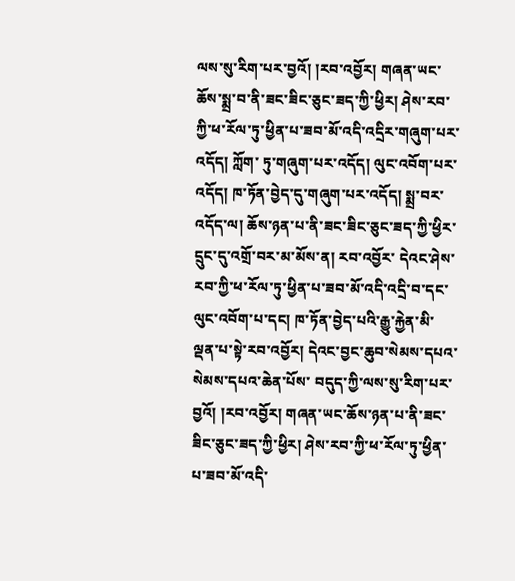ལས་སུ་རིག་པར་བྱའོ། །རབ་འབྱོར། གཞན་ཡང་ཆོས་སྨྲ་བ་ནི་ཟང་ཟིང་ཅུང་ཟད་ཀྱི་ཕྱིར། ཤེས་རབ་ཀྱི་ཕ་རོལ་ཏུ་ཕྱིན་པ་ཟབ་མོ་འདི་འདྲིར་གཞུག་པར་འདོད། ཀློག་ ཏུ་གཞུག་པར་འདོད། ལུང་འབོག་པར་འདོད། ཁ་ཏོན་བྱེད་དུ་གཞུག་པར་འདོད། སྨྲ་བར་འདོད་ལ། ཆོས་ཉན་པ་ནི་ཟང་ཟིང་ཅུང་ཟད་ཀྱི་ཕྱིར་དྲུང་དུ་འགྲོ་བར་མ་མོས་ན། རབ་འབྱོར་ དེའང་ཤེས་རབ་ཀྱི་ཕ་རོལ་ཏུ་ཕྱིན་པ་ཟབ་མོ་འདི་འདྲི་བ་དང་ལུང་འབོག་པ་དང། ཁ་ཏོན་བྱེད་པའི་རྒྱུ་རྐྱེན་མི་ལྡན་པ་སྟེ་རབ་འབྱོར། དེའང་བྱང་ཆུབ་སེམས་དཔའ་སེམས་དཔའ་ཆེན་པོས་ བདུད་ཀྱི་ལས་སུ་རིག་པར་བྱའོ། །རབ་འབྱོར། གཞན་ཡང་ཆོས་ཉན་པ་ནི་ཟང་ཟིང་ཅུང་ཟད་ཀྱི་ཕྱིར། ཤེས་རབ་ཀྱི་ཕ་རོལ་ཏུ་ཕྱིན་པ་ཟབ་མོ་འདི་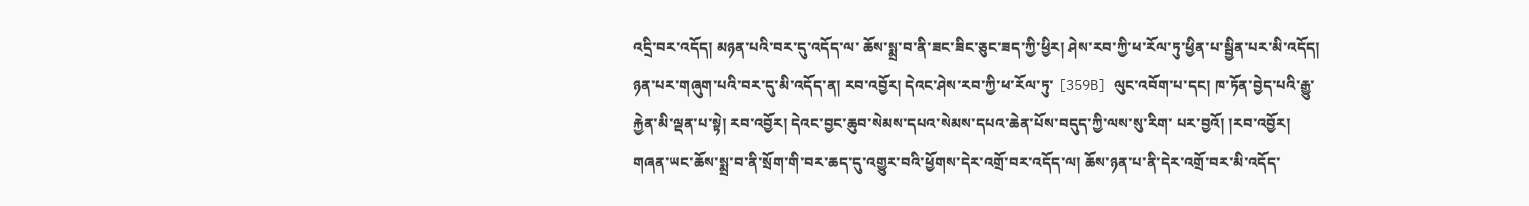འདྲི་བར་འདོད། མཉན་པའི་བར་དུ་འདོད་ལ་ ཆོས་སྨྲ་བ་ནི་ཟང་ཟིང་ཅུང་ཟད་ཀྱི་ཕྱིར། ཤེས་རབ་ཀྱི་ཕ་རོལ་ཏུ་ཕྱིན་པ་སྦྱིན་པར་མི་འདོད། ཉན་པར་གཞུག་པའི་བར་དུ་མི་འདོད་ན། རབ་འབྱོར། དེའང་ཤེས་རབ་ཀྱི་ཕ་རོལ་ཏུ་ [359B] ལུང་འབོག་པ་དང། ཁ་ཏོན་བྱེད་པའི་རྒྱུ་རྐྱེན་མི་ལྡན་པ་སྟེ། རབ་འབྱོར། དེའང་བྱང་ཆུབ་སེམས་དཔའ་སེམས་དཔའ་ཆེན་པོས་བདུད་ཀྱི་ལས་སུ་རིག་ པར་བྱའོ། །རབ་འབྱོར། གཞན་ཡང་ཆོས་སྨྲ་བ་ནི་སྲོག་གི་བར་ཆད་དུ་འགྱུར་བའི་ཕྱོགས་དེར་འགྲོ་བར་འདོད་ལ། ཆོས་ཉན་པ་ནི་དེར་འགྲོ་བར་མི་འདོད་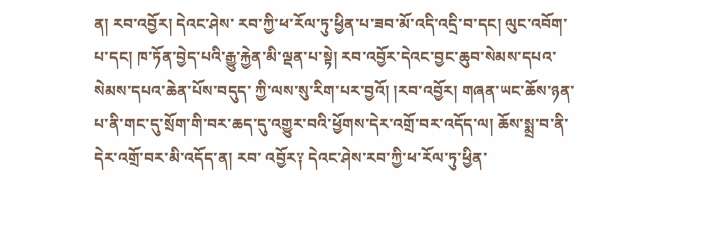ན། རབ་འབྱོར། དེའང་ཤེས་ རབ་ཀྱི་ཕ་རོལ་ཏུ་ཕྱིན་པ་ཟབ་མོ་འདི་འདྲི་བ་དང། ལུང་འབོག་པ་དང། ཁ་ཏོན་བྱེད་པའི་རྒྱུ་རྐྱེན་མི་ལྡན་པ་སྟེ། རབ་འབྱོར་དེའང་བྱང་ཆུབ་སེམས་དཔའ་སེམས་དཔའ་ཆེན་པོས་བདུད་ ཀྱི་ལས་སུ་རིག་པར་བྱའོ། །རབ་འབྱོར། གཞན་ཡང་ཆོས་ཉན་པ་ནི་གང་དུ་སྲོག་གི་བར་ཆད་དུ་འགྱུར་བའི་ཕྱོགས་དེར་འགྲོ་བར་འདོད་ལ། ཆོས་སྨྲ་བ་ནི་དེར་འགྲོ་བར་མི་འདོད་ན། རབ་ འབྱོར༑ དེའང་ཤེས་རབ་ཀྱི་ཕ་རོལ་ཏུ་ཕྱིན་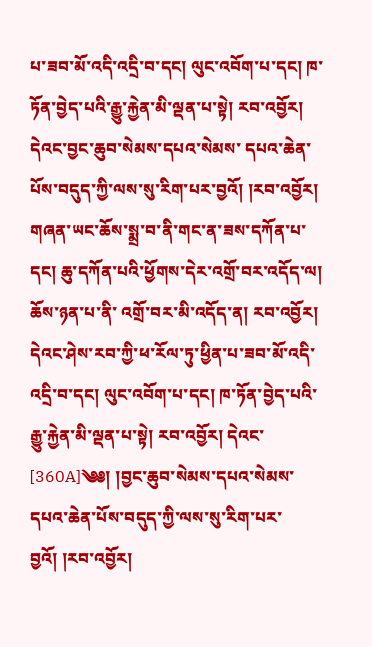པ་ཟབ་མོ་འདི་འདྲི་བ་དང། ལུང་འབོག་པ་དང། ཁ་ཏོན་བྱེད་པའི་རྒྱུ་རྐྱེན་མི་ལྡན་པ་སྟེ། རབ་འབྱོར། དེའང་བྱང་ཆུབ་སེམས་དཔའ་སེམས་ དཔའ་ཆེན་པོས་བདུད་ཀྱི་ལས་སུ་རིག་པར་བྱའོ། །རབ་འབྱོར། གཞན་ཡང་ཆོས་སྨྲ་བ་ནི་གང་ན་ཟས་དཀོན་པ་དང། ཆུ་དཀོན་པའི་ཕྱོགས་དེར་འགྲོ་བར་འདོད་ལ། ཆོས་ཉན་པ་ནི་ འགྲོ་བར་མི་འདོད་ན། རབ་འབྱོར། དེའང་ཤེས་རབ་ཀྱི་ཕ་རོལ་ཏུ་ཕྱིན་པ་ཟབ་མོ་འདི་འདྲི་བ་དང། ལུང་འབོག་པ་དང། ཁ་ཏོན་བྱེད་པའི་རྒྱུ་རྐྱེན་མི་ལྡན་པ་སྟེ། རབ་འབྱོར། དེའང་ [360A]༄༅། །བྱང་ཆུབ་སེམས་དཔའ་སེམས་དཔའ་ཆེན་པོས་བདུད་ཀྱི་ལས་སུ་རིག་པར་བྱའོ། །རབ་འབྱོར།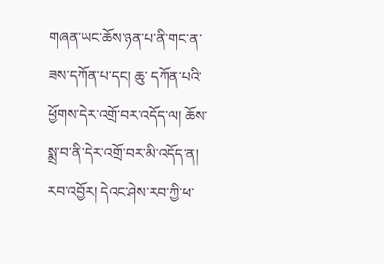གཞན་ཡང་ཆོས་ཉན་པ་ནི་གང་ན་ཟས་དཀོན་པ་དང། ཆུ་ དཀོན་པའི་ཕྱོགས་དེར་འགྲོ་བར་འདོད་ལ། ཆོས་སྨྲ་བ་ནི་དེར་འགྲོ་བར་མི་འདོད་ན། རབ་འབྱོར། དེའང་ཤེས་རབ་ཀྱི་ཕ་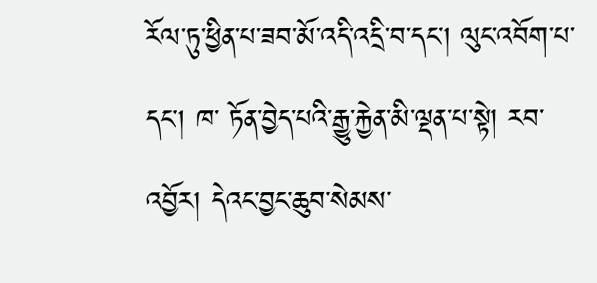རོལ་ཏུ་ཕྱིན་པ་ཟབ་མོ་འདི་འདྲི་བ་དང། ལུང་འབོག་པ་དང། ཁ་ ཏོན་བྱེད་པའི་རྒྱུ་རྐྱེན་མི་ལྡན་པ་སྟེ། རབ་འབྱོར། དེའང་བྱང་ཆུབ་སེམས་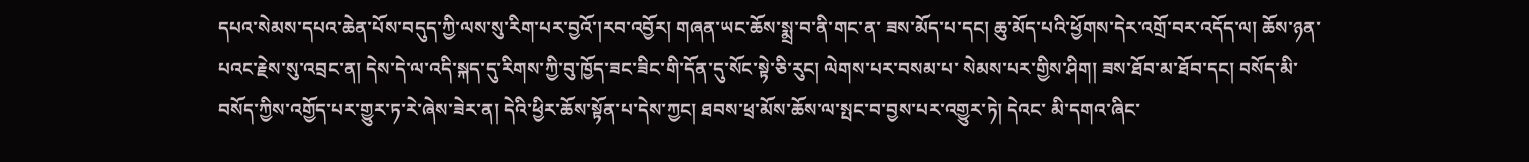དཔའ་སེམས་དཔའ་ཆེན་པོས་བདུད་ཀྱི་ལས་སུ་རིག་པར་བྱའོ་།རབ་འབྱོར། གཞན་ཡང་ཆོས་སྨྲ་བ་ནི་གང་ན་ ཟས་མོད་པ་དང། ཆུ་མོད་པའི་ཕྱོགས་དེར་འགྲོ་བར་འདོད་ལ། ཆོས་ཉན་པའང་རྗེས་སུ་འབྲང་ན། དེས་དེ་ལ་འདི་སྐད་དུ་རིགས་ཀྱི་བུ་ཁྱོད་ཟང་ཟིང་གི་དོན་དུ་སོང་སྟེ་ཅི་རུང། ལེགས་པར་བསམ་པ་ སེམས་པར་གྱིས་ཤིག། ཟས་ཐོབ་མ་ཐོབ་དང། བསོད་མི་བསོད་ཀྱིས་འགྱོད་པར་གྱུར་ཏ་རེ་ཞེས་ཟེར་ན། དེའི་ཕྱིར་ཆོས་སྟོན་པ་དེས་ཀྱང། ཐབས་ཕྲ་མོས་ཆོས་ལ་སྤང་བ་བྱས་པར་འགྱུར་ཏེ། དེའང་ མི་དགའ་ཞིང་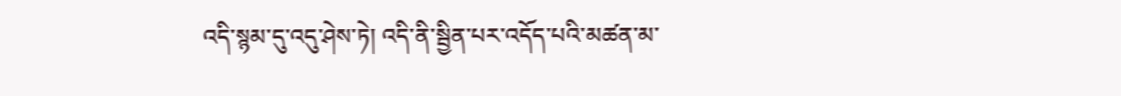འདི་སྙམ་དུ་འདུ་ཤེས་ཏེ། འདི་ནི་སྦྱིན་པར་འདོད་པའི་མཚན་མ་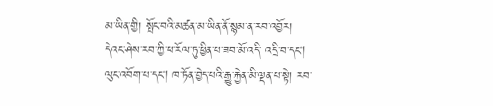མ་ཡིན་གྱི། སྤོང་བའི་མཚན་མ་ཡིན་ནོ་སྙམ་ན་རབ་འབྱོར། དེའང་ཤེས་རབ་ཀྱི་ཕ་རོལ་ཏུ་ཕྱིན་པ་ཟབ་མོ་འདི་ འདྲི་བ་དང། ལུང་འབོག་པ་དང། ཁ་ཏོན་བྱེད་པའི་རྒྱུ་རྐྱེན་མི་ལྡན་པ་སྟེ། རབ་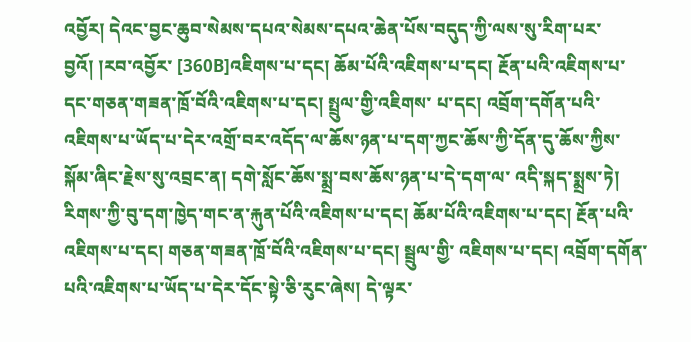འབྱོར། དེའང་བྱང་ཆུབ་སེམས་དཔའ་སེམས་དཔའ་ཆེན་པོས་བདུད་ཀྱི་ལས་སུ་རིག་པར་བྱའོ། །རབ་འབྱོར་ [360B]འཇིགས་པ་དང། ཆོམ་པོའི་འཇིགས་པ་དང། རྔོན་པའི་འཇིགས་པ་དང་གཅན་གཟན་ཁྲོ་བོའི་འཇིགས་པ་དང། སྤྲུལ་གྱི་འཇིགས་ པ་དང། འབྲོག་དགོན་པའི་འཇིགས་པ་ཡོད་པ་དེར་འགྲོ་བར་འདོད་ལ་ཆོས་ཉན་པ་དག་ཀྱང་ཆོས་ཀྱི་དོན་དུ་ཆོས་ཀྱིས་སྐོམ་ཞིང་རྗེས་སུ་འབྲང་ན། དགེ་སློང་ཆོས་སྨྲ་བས་ཆོས་ཉན་པ་དེ་དག་ལ་ འདི་སྐད་སྨྲས་ཏེ། རིགས་ཀྱི་བུ་དག་ཁྱེད་གང་ན་རྐུན་པོའི་འཇིགས་པ་དང། ཆོམ་པོའི་འཇིགས་པ་དང། རྔོན་པའི་འཇིགས་པ་དང། གཅན་གཟན་ཁྲོ་བོའི་འཇིགས་པ་དང། སྦྲུལ་གྱི་ འཇིགས་པ་དང། འབྲོག་དགོན་པའི་འཇིགས་པ་ཡོད་པ་དེར་དོང་སྟེ་ཅི་རུང་ཞེས། དེ་ལྟར་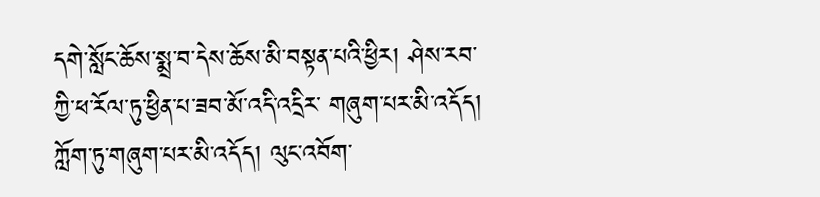དགེ་སློང་ཆོས་སྨྲ་བ་དེས་ཆོས་མི་བསྟན་པའི་ཕྱིར། ཤེས་རབ་ཀྱི་ཕ་རོལ་ཏུ་ཕྱིན་པ་ཟབ་མོ་འདི་འདྲིར་ གཞུག་པར་མི་འདོད། ཀློག་ཏུ་གཞུག་པར་མི་འདོད། ལུང་འབོག་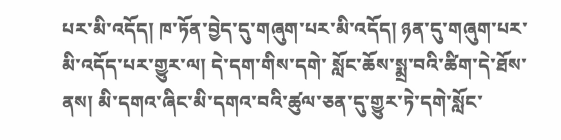པར་མི་འདོད། ཁ་ཏོན་བྱེད་དུ་གཞུག་པར་མི་འདོད། ཉན་དུ་གཞུག་པར་མི་འདོད་པར་གྱུར་ལ། དེ་དག་གིས་དགེ་ སློང་ཆོས་སྨྲ་བའི་ཚིག་དེ་ཐོས་ནས། མི་དགའ་ཞིང་མི་དགའ་བའི་ཚུལ་ཅན་དུ་གྱུར་ཏེ་དགེ་སློང་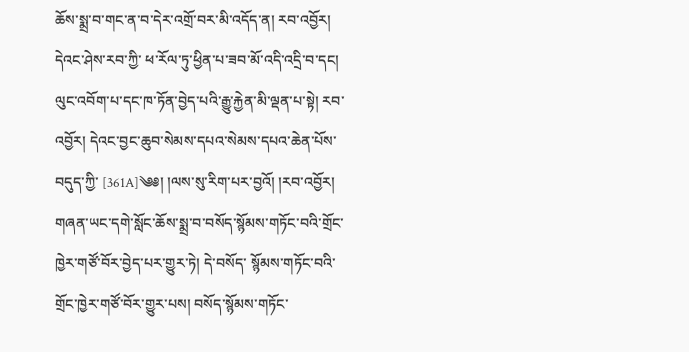ཆོས་སྨྲ་བ་གང་ན་བ་དེར་འགྲོ་བར་མི་འདོད་ན། རབ་འབྱོར། དེའང་ཤེས་རབ་ཀྱི་ ཕ་རོལ་ཏུ་ཕྱིན་པ་ཟབ་མོ་འདི་འདྲི་བ་དང། ལུང་འབོག་པ་དང་ཁ་ཏོན་བྱེད་པའི་རྒྱུ་རྐྱེན་མི་ལྡན་པ་སྟེ། རབ་འབྱོར། དེའང་བྱང་ཆུབ་སེམས་དཔའ་སེམས་དཔའ་ཆེན་པོས་བདུད་ཀྱི་ [361A]༄༅། །ལས་སུ་རིག་པར་བྱའོ། །རབ་འབྱོར། གཞན་ཡང་དགེ་སློང་ཆོས་སྨྲ་བ་བསོད་སྙོམས་གཏོང་བའི་གྲོང་ཁྱེར་གཙོ་བོར་བྱེད་པར་གྱུར་ཏེ། དེ་བསོད་ སྙོམས་གཏོང་བའི་གྲོང་ཁྱེར་གཙོ་བོར་གྱུར་པས། བསོད་སྙོམས་གཏོང་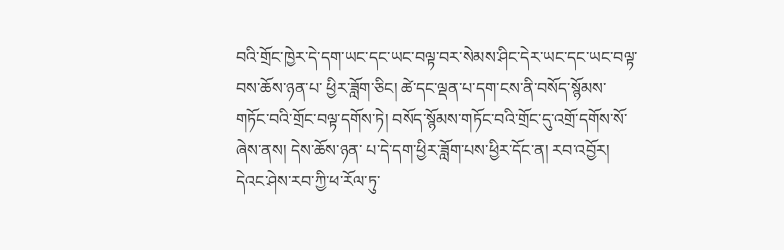བའི་གྲོང་ཁྱེར་དེ་དག་ཡང་དང་ཡང་བལྟ་བར་སེམས་ཤིང་དེར་ཡང་དང་ཡང་བལྟ་བས་ཆོས་ཉན་པ་ ཕྱིར་ཟློག་ཅིང། ཚེ་དང་ལྡན་པ་དག་ངས་ནི་བསོད་སྙོམས་གཏོང་བའི་གྲོང་བལྟ་དགོས་ཏེ། བསོད་སྙོམས་གཏོང་བའི་གྲོང་དུ་འགྲོ་དགོས་སོ་ཞེས་ནས། དེས་ཆོས་ཉན་ པ་དེ་དག་ཕྱིར་ཟློག་པས་ཕྱིར་དོང་ན། རབ་འབྱོར། དེའང་ཤེས་རབ་ཀྱི་ཕ་རོལ་ཏུ་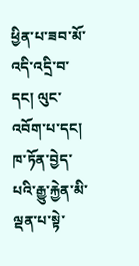ཕྱིན་པ་ཟབ་མོ་འདི་འདྲི་བ་དང། ལུང་འབོག་པ་དང། ཁ་ཏོན་བྱེད་པའི་རྒྱུ་རྐྱེན་མི་ལྡན་པ་སྟེ་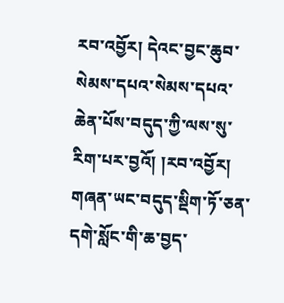རབ་འབྱོར། དེའང་བྱང་ཆུབ་སེམས་དཔའ་སེམས་དཔའ་ཆེན་པོས་བདུད་ཀྱི་ལས་སུ་རིག་པར་བྱའོ། །རབ་འབྱོར། གཞན་ཡང་བདུད་སྡིག་ཏོ་ཅན་དགེ་སློང་གི་ཆ་བྱད་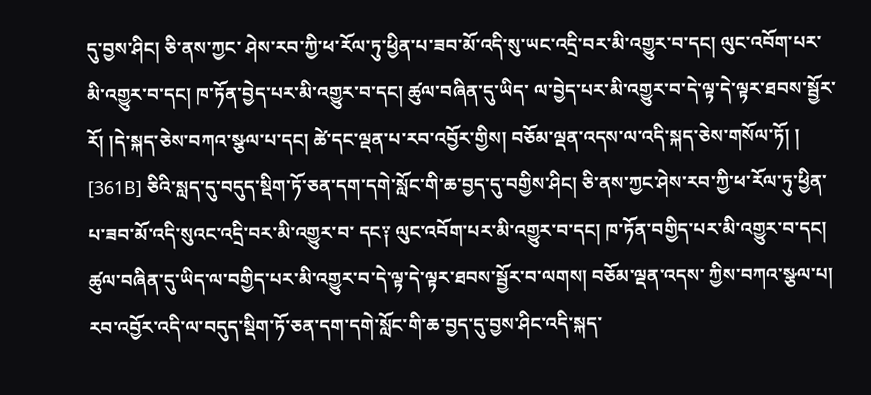དུ་བྱས་ཤིང། ཅི་ནས་ཀྱང་ ཤེས་རབ་ཀྱི་ཕ་རོལ་ཏུ་ཕྱིན་པ་ཟབ་མོ་འདི་སུ་ཡང་འདྲི་བར་མི་འགྱུར་བ་དང། ལུང་འབོག་པར་མི་འགྱུར་བ་དང། ཁ་ཏོན་བྱེད་པར་མི་འགྱུར་བ་དང། ཚུལ་བཞིན་དུ་ཡིད་ ལ་བྱེད་པར་མི་འགྱུར་བ་དེ་ལྟ་དེ་ལྟར་ཐབས་སྦྱོར་རོ། །དེ་སྐད་ཅེས་བཀའ་སྩལ་པ་དང། ཚེ་དང་ལྡན་པ་རབ་འབྱོར་གྱིས། བཅོམ་ལྡན་འདས་ལ་འདི་སྐད་ཅེས་གསོལ་ཏོ། ། [361B] ཅིའི་སླད་དུ་བདུད་སྡིག་ཏོ་ཅན་དག་དགེ་སློང་གི་ཆ་བྱད་དུ་བགྱིས་ཤིང། ཅི་ནས་ཀྱང་ཤེས་རབ་ཀྱི་ཕ་རོལ་ཏུ་ཕྱིན་པ་ཟབ་མོ་འདི་སུའང་འདྲི་བར་མི་འགྱུར་བ་ དང༑ ལུང་འབོག་པར་མི་འགྱུར་བ་དང། ཁ་ཏོན་བགྱིད་པར་མི་འགྱུར་བ་དང། ཚུལ་བཞིན་དུ་ཡིད་ལ་བགྱིད་པར་མི་འགྱུར་བ་དེ་ལྟ་དེ་ལྟར་ཐབས་སྦྱོར་བ་ལགས། བཅོམ་ལྡན་འདས་ ཀྱིས་བཀའ་སྩལ་པ། རབ་འབྱོར་འདི་ལ་བདུད་སྡིག་ཏོ་ཅན་དག་དགེ་སློང་གི་ཆ་བྱད་དུ་བྱས་ཤིང་འདི་སྐད་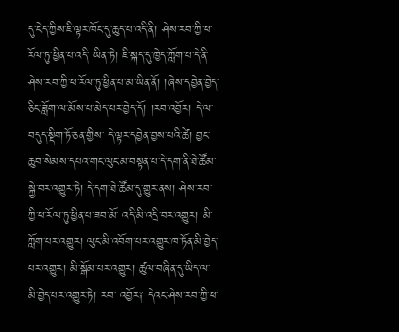དུ་ངེད་ཀྱིས་ཇི་ལྟར་ཁོང་དུ་ཆུད་པ་འདི་ནི། ཤེས་རབ་ཀྱི་ཕ་རོལ་ཏུ་ཕྱིན་པ་འདི་ ཡིན་ཏེ། ཇི་སྐད་དུ་ཁྱེད་ཀློག་པ་དེ་ནི་ཤེས་རབ་ཀྱི་ཕ་རོལ་ཏུ་ཕྱིན་པ་མ་ཡིན་ནོ། །ཞེས་དབྱེན་བྱེད་ཅིང་ཟློག་ལ་མོས་པ་མེད་པར་བྱེད་དོ། །རབ་འབྱོར། དེ་ལ་བདུད་སྡིག་ཏོ་ཅན་གྱིས་ དེ་ལྟར་དབྱེན་བྱས་པའི་ཚེ། བྱང་ཆུབ་སེམས་དཔའ་གང་ལུང་མ་བསྟན་པ་དེ་དག་ནི་ཐེ་ཚོམ་སྐྱེ་བར་འགྱུར་ཏེ། དེ་དག་ཐེ་ཚོམ་དུ་གྱུར་ནས། ཤེས་རབ་ཀྱི་ཕ་རོལ་ཏུ་ཕྱིན་པ་ཟབ་མོ་ འདི་མི་འདྲི་བར་འགྱུར། མི་ཀློག་པར་འགྱུར། ལུང་མི་འབོག་པར་འགྱུར་ཁ་ཏོན་མི་བྱེད་པར་འགྱུར། མི་སྒོམ་པར་འགྱུར། ཚུལ་བཞིན་དུ་ཡིད་ལ་མི་བྱེད་པར་འགྱུར་ཏེ། རབ་ འབྱོར༑ དེའང་ཤེས་རབ་ཀྱི་ཕ་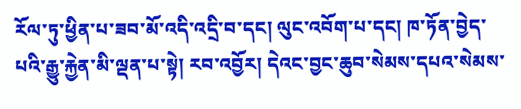རོལ་ཏུ་ཕྱིན་པ་ཟབ་མོ་འདི་འདྲི་བ་དང། ལུང་འབོག་པ་དང། ཁ་ཏོན་བྱེད་པའི་རྒྱུ་རྐྱེན་མི་ལྡན་པ་སྟེ། རབ་འབྱོར། དེའང་བྱང་ཆུབ་སེམས་དཔའ་སེམས་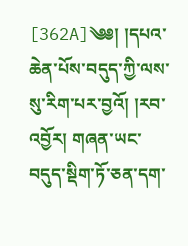[362A]༄༅། །དཔའ་ཆེན་པོས་བདུད་ཀྱི་ལས་སུ་རིག་པར་བྱའོ། །རབ་འབྱོར། གཞན་ཡང་བདུད་སྡིག་ཏོ་ཅན་དག་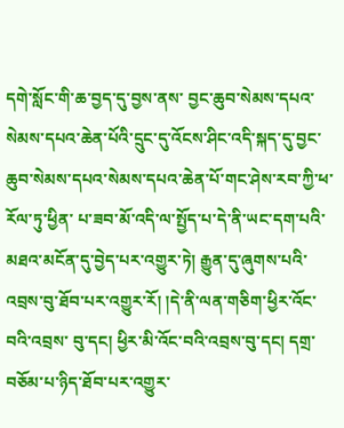དགེ་སློང་གི་ཆ་བྱད་དུ་བྱས་ནས་ བྱང་ཆུབ་སེམས་དཔའ་སེམས་དཔའ་ཆེན་པོའི་དྲུང་དུ་འོངས་ཤིང་འདི་སྐད་དུ་བྱང་ཆུབ་སེམས་དཔའ་སེམས་དཔའ་ཆེན་པོ་གང་ཤེས་རབ་ཀྱི་ཕ་རོལ་ཏུ་ཕྱིན་ པ་ཟབ་མོ་འདི་ལ་སྤྱོད་པ་དེ་ནི་ཡང་དག་པའི་མཐའ་མངོན་དུ་བྱེད་པར་འགྱུར་ཏེ། རྒྱུན་དུ་ཞུགས་པའི་འབྲས་བུ་ཐོབ་པར་འགྱུར་རོ། །དེ་ནི་ལན་གཅིག་ཕྱིར་འོང་བའི་འབྲས་ བུ་དང། ཕྱིར་མི་འོང་བའི་འབྲས་བུ་དང། དགྲ་བཅོམ་པ་ཉིད་ཐོབ་པར་འགྱུར་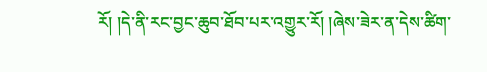རོ། །དེ་ནི་རང་བྱང་ཆུབ་ཐོབ་པར་འགྱུར་རོ། །ཞེས་ཟེར་ན་དེས་ཚིག་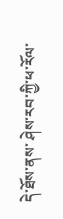དེ་ཐོས་ནས་ ཤེས་རབ་ཀྱི་ཕ་རོལ་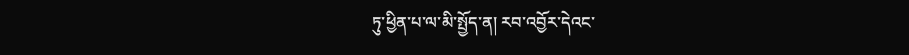ཏུ་ཕྱིན་པ་ལ་མི་སྤྱོད་ན། རབ་འབྱོར་དེའང་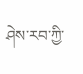ཤེས་རབ་ཀྱི་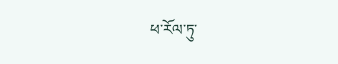ཕ་རོལ་ཏུ་